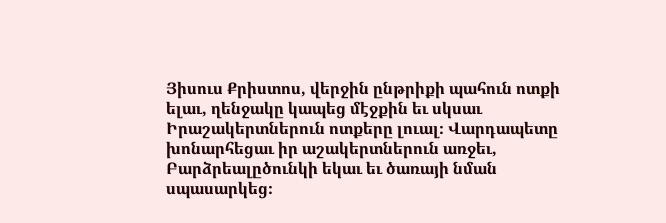Յիսուս Քրիստոս, վերջին ընթրիքի պահուն ոտքի ելաւ, ղենջակը կապեց մէջքին եւ սկսաւ Իրաշակերտներուն ոտքերը լուալ։ Վարդապետը խոնարհեցաւ իր աշակերտներուն առջեւ, Բարձրեալըծունկի եկաւ եւ ծառայի նման սպասարկեց։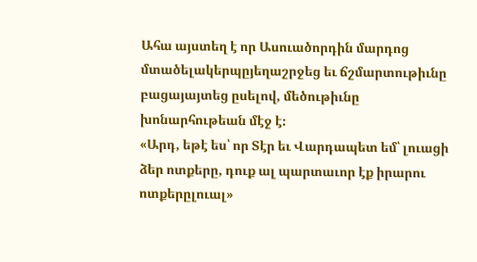Ահա այստեղ է որ Ասուածորդին մարդոց մտածելակերպըյեղաշրջեց եւ ճշմարտութիւնը բացայայտեց ըսելով, մեծութիւնը խոնարհութեան մէջ է։
«Արդ, եթէ ես՝ որ Տէր եւ Վարդապետ եմ՝ լուացի ձեր ոտքերը, դուք ալ պարտաւոր էք իրարու ոտքերըլուալ»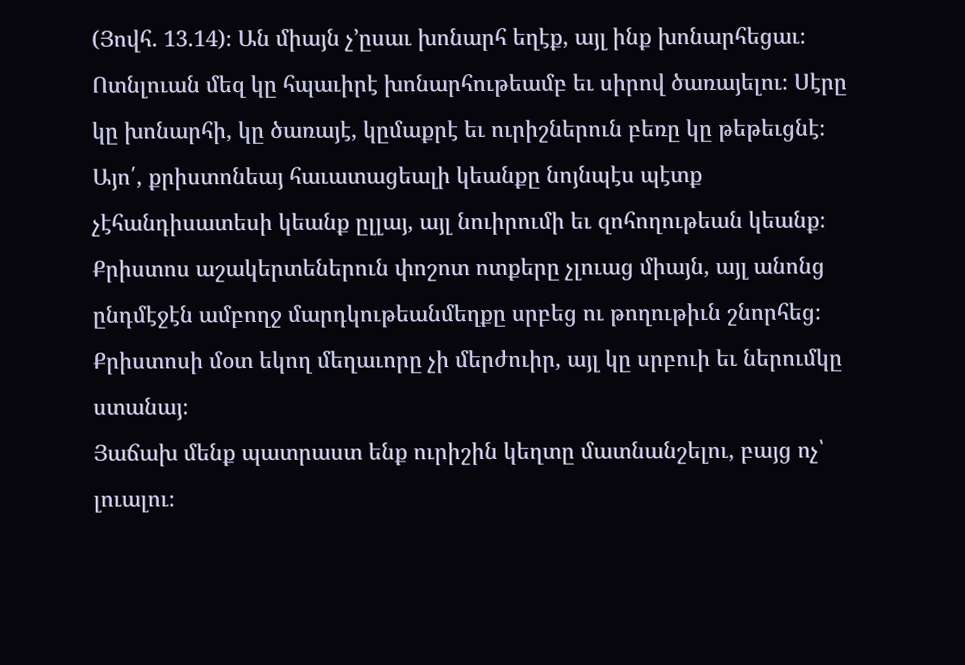(Յովհ. 13.14)։ Ան միայն չ՚ըսաւ խոնարհ եղէք, այլ ինք խոնարհեցաւ։
Ոտնլուան մեզ կը հպաւիրէ խոնարհութեամբ եւ սիրով ծառայելու։ Սէրը կը խոնարհի, կը ծառայէ, կըմաքրէ եւ ուրիշներուն բեռը կը թեթեւցնէ։ Այո՛, քրիստոնեայ հաւատացեալի կեանքը նոյնպէս պէտք չէհանդիսատեսի կեանք ըլլայ, այլ նուիրումի եւ զոհողութեան կեանք։
Քրիստոս աշակերտեներուն փոշոտ ոտքերը չլուաց միայն, այլ անոնց ընդմէջէն ամբողջ մարդկութեանմեղքը սրբեց ու թողութիւն շնորհեց։ Քրիստոսի մօտ եկող մեղաւորը չի մերժուիր, այլ կը սրբուի եւ ներումկը ստանայ։
Յաճախ մենք պատրաստ ենք ուրիշին կեղտը մատնանշելու, բայց ոչ՝ լուալու։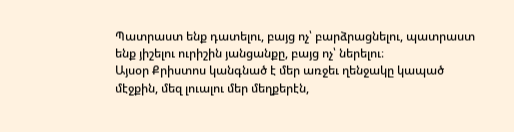Պատրաստ ենք դատելու, բայց ոչ՝ բարձրացնելու, պատրաստ ենք յիշելու ուրիշին յանցանքը, բայց ոչ՝ ներելու։
Այսօր Քրիստոս կանգնած է մեր առջեւ ղենջակը կապած մէջքին, մեզ լուալու մեր մեղքերէն,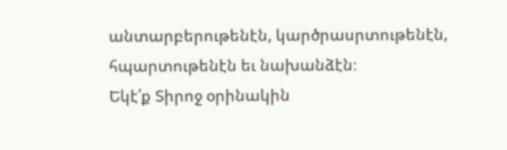անտարբերութենէն, կարծրասրտութենէն, հպարտութենէն եւ նախանձէն։
Եկէ՛ք Տիրոջ օրինակին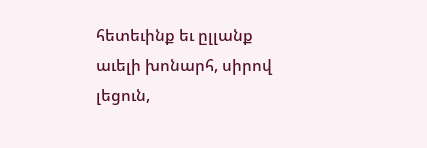հետեւինք եւ ըլլանք աւելի խոնարհ, սիրով լեցուն,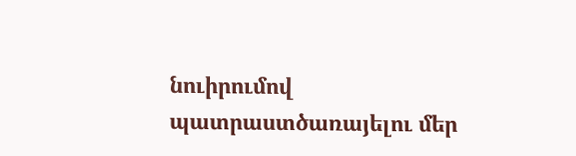նուիրումով պատրաստծառայելու մեր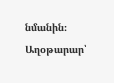նմանին։
Աղօթարար՝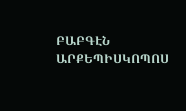ԲԱԲԳԷՆ ԱՐՔԵՊԻՍԿՈՊՈՍ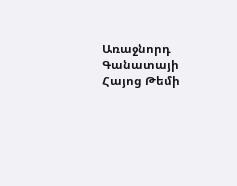Առաջնորդ
Գանատայի Հայոց Թեմի